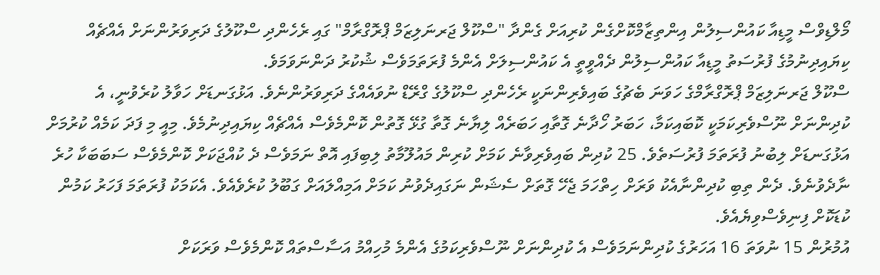މޯލްޑިވްސް މީޑިއާ ކައުންސިލުން އިންތިޒާމްކޮށްގެން ކުރިއަށް ގެންދާ "ސްކޫލް ޖަރނަލިޒަމް ޕްރޮގްރާމް" ގައި ރެހެންދި ސްކޫލުގެ ދަރިވަރުންނަށް އެއްޗެއް ކިޔައިދިނުމުގެ ފުރުސަތު މީޑިއާ ކައުންސިލުން ދެއްވީތީ އެ ކައުންސިލަށް އެންމެ ފުރަތަމަވެސް ޝުކުރު ދަންނަވަމަވެ.
ސްކޫލް ޖަރނަލިޒަމް ޕްރޮގްރާމްގެ ހަވަނަ ބެޗުގެ ބައިވެރިންނަކީ ރެހެންދި ސްކޫލުގެ ގްރޭޑް ނުވައެއްގެ ދަރިވަރުންނެވެ. އަޅުގަނޑަށް ހަވާލު ކުރެވުނީ، އެ ކުދިންނަށް ނޫސްވެރިކަމަކީ ކޮބައިކަމާ، ހަބަރު ހޯދާނެ ގޮތާއި ހަބަރެއް ލިޔާނެ ގޮތާ ގުޅޭ ގޮތުން ކޮންމެވެސް އެއްޗެއް ކިޔައިދިނުމެވެ. މިއީ މި ފަދަ ކަމެއް ކުރުމަށް އަޅުގަނޑަށް ލިބުނު ފުރަތަމަ ފުރުސަތެވެ. 25 ކުދިން ބައިވެރިވާނެ ކަމަށް ކުރިން މައުލޫމާތު ލިބިފައި އޮތް ނަމަވެސް ދެ ކުއްޖަކަށް ކޮންމެވެސް ސަބަބަކާ ހުރެ ނާދެވުނެވެ. ދެން ތިބި ކުދިންނާއެކު ވަރަށް ހިތްހަމަ ޖެހޭ ގޮތަށް ސެޝަން ނަގައިދެވުނު ކަމަށް އަމިއްލައަށް ގަބޫލު ކުރެވެއެވެ. އެކަމަކު ފުރަތަމަ ފަހަރު ކަމުން ކުޑަކޮށް ފިނިވެސްވިޔެއެވެ.
އުމުރުން 15 ނުވަތަ 16 އަހަރުގެ ކުދިންނަމަވެސް އެ ކުދިންނަށް ނޫސްވެރިކަމުގެ އެންމެ މުހިއްމު އަސާސްތައް ކޮންމެވެސް ވަރަކަށް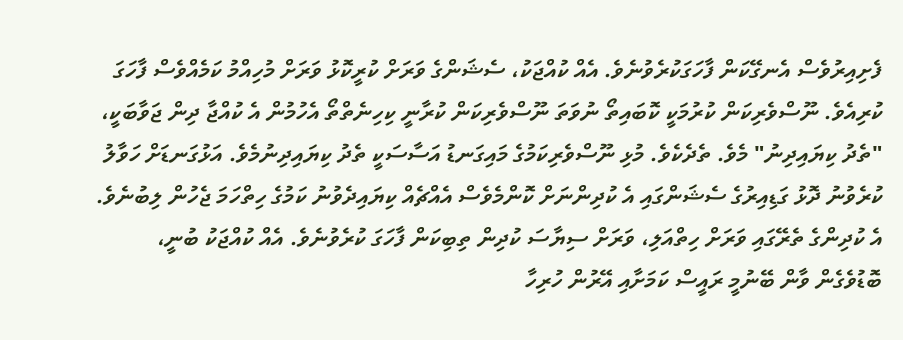ފެށިއިރުވެސް އެނގޭކަން ފާހަގަކުރެވުނެވެ. އެއް ކުއްޖަކު، ސެޝަންގެ ވަރަށް ކުރީކޮޅު ވަރަށް މުހިއްމު ކަމެއްވެސް ފާހަގަ ކުރިއެވެ. ނޫސްވެރިކަން ކުރުމަކީ ކޮބައިތޯ ނުވަތަ ނޫސްވެރިކަން ކުރާނީ ކިހިނެތްތޯ އެހުމުން އެ ކުއްޖާ ދިން ޖަވާބަކީ، "ތެދު ކިޔައިދިނު" މެވެ. ތެދެކެވެ. މުޅި ނޫސްވެރިކަމުގެ މައިގަނޑު އަސާސަކީ ތެދު ކިޔައިދިނުމެވެ. އަޅުގަނޑަށް ހަވާލު ކުރެވުނު ދޮޅު ގަޑިއިރުގެ ސެޝަންގައި އެ ކުދިންނަށް ކޮންމެވެސް އެއްޗެއް ކިޔައިދެވުނު ކަމުގެ ހިތްހަމަ ޖެހުން ލިބުނެވެ.
އެ ކުދިންގެ ތެރޭގައި ވަރަށް ހިތްއަލި، ވަރަށް ސިޔާސަ ކުދިން ތިބިކަން ފާހަގަ ކުރެވުނެވެ. އެއް ކުއްޖަކު ބުނީ، ބޮޑުވެގެން ވާން ބޭނުމީ ރައީސް ކަމަށާއި އޭރުން ހުރިހާ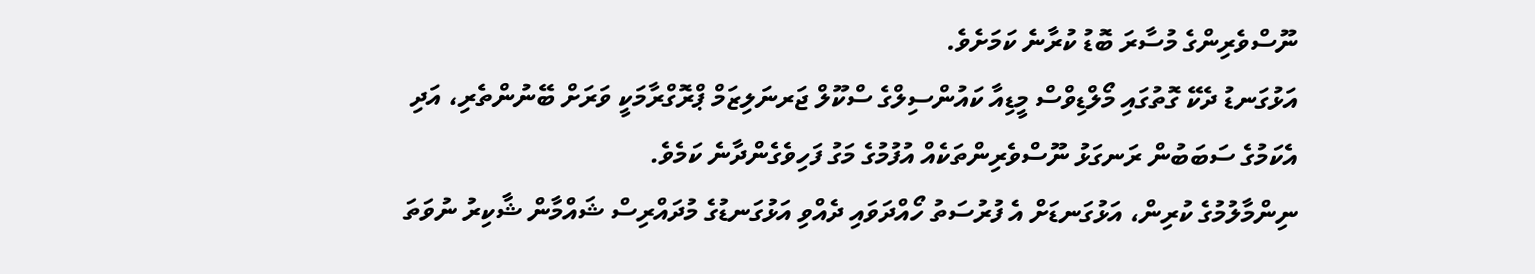ނޫސްވެރިންގެ މުސާރަ ބޮޑު ކުރާނެ ކަމަށެވެ.
އަޅުގަނޑު ދެކޭ ގޮތުގައި މޯލްޑިވްސް މީޑިއާ ކައުންސިލްގެ ސްކޫލް ޖަރނަލިޒަމް ޕްރޮގްރާމަކީ ވަރަށް ބޭނުންތެރި، އަދި އެކަމުގެ ސަބަބުން ރަނގަޅު ނޫސްވެރިންތަކެއް އުފުމުގެ މަގު ފަހިވެގެންދާނެ ކަމެވެ.
ނިންމާލުމުގެ ކުރިން، އަޅުގަނޑަށް އެ ފުރުސަތު ހޯއްދަވައި ދެއްވި އަޅުގަނޑުގެ މުދައްރިސް ޝައްމާން ޝާކިރު ނުވަތަ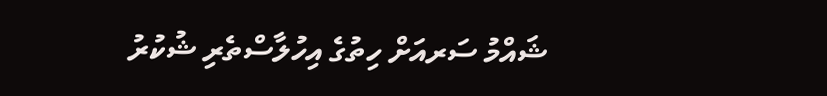ޝައްމު ސަރއަށް ހިތުގެ އިހުލާސްތެރި ޝުކުރު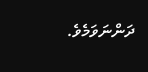ދަންނަވަމެވެ.